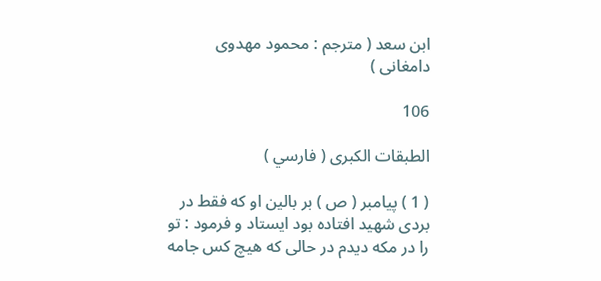ابن سعد ( مترجم : محمود مهدوى دامغانى )

106

الطبقات الكبرى ( فارسي )

( 1 ) پيامبر ( ص ) بر بالين او كه فقط در بردى شهيد افتاده بود ايستاد و فرمود : تو را در مكه ديدم در حالى كه هيچ كس جامه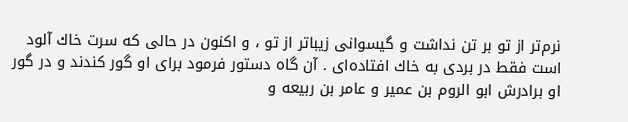نرم‌تر از تو بر تن نداشت و گيسوانى زيباتر از تو ، و اكنون در حالى كه سرت خاك آلود است فقط در بردى به خاك افتاده‌اى . آن گاه دستور فرمود براى او گور كندند و در گور او برادرش ابو الروم بن عمير و عامر بن ربيعه و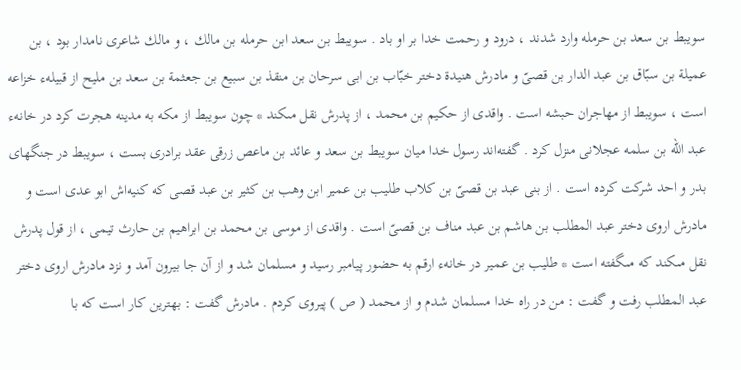سويبط بن سعد بن حرمله وارد شدند ، درود و رحمت خدا بر او باد . سويبط بن سعد ابن حرمله بن مالك ، و مالك شاعرى نامدار بود ، بن عميلة بن سبّاق بن عبد الدار بن قصىّ و مادرش هنيدة دختر خبّاب بن ابى سرحان بن منقذ بن سبيع بن جعثمة بن سعد بن مليح از قبيلهء خزاعه است ، سويبط از مهاجران حبشه است . واقدى از حكيم بن محمد ، از پدرش نقل مىكند * چون سويبط از مكه به مدينه هجرت كرد در خانهء عبد الله بن سلمه عجلانى منزل كرد . گفته‌اند رسول خدا ميان سويبط بن سعد و عائد بن ماعص زرقى عقد برادرى بست ، سويبط در جنگهاى بدر و احد شركت كرده است . از بنى عبد بن قصىّ بن كلاب طليب بن عمير ابن وهب بن كثير بن عبد قصى كه كنيه‌اش ابو عدى است و مادرش اروى دختر عبد المطلب بن هاشم بن عبد مناف بن قصىّ است . واقدى از موسى بن محمد بن ابراهيم بن حارث تيمى ، از قول پدرش نقل مىكند كه مىگفته است * طليب بن عمير در خانهء ارقم به حضور پيامبر رسيد و مسلمان شد و از آن جا بيرون آمد و نزد مادرش اروى دختر عبد المطلب رفت و گفت : من در راه خدا مسلمان شدم و از محمد ( ص ) پيروى كردم . مادرش گفت : بهترين كار است كه با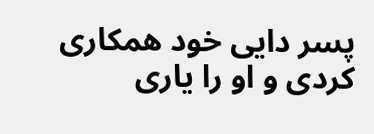پسر دايى خود همكارى كردى و او را يارى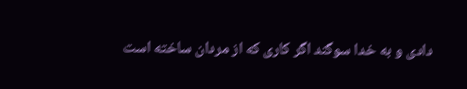دادى و به خدا سوگند اگر كارى كه از مردان ساخته است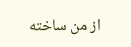از من ساخته